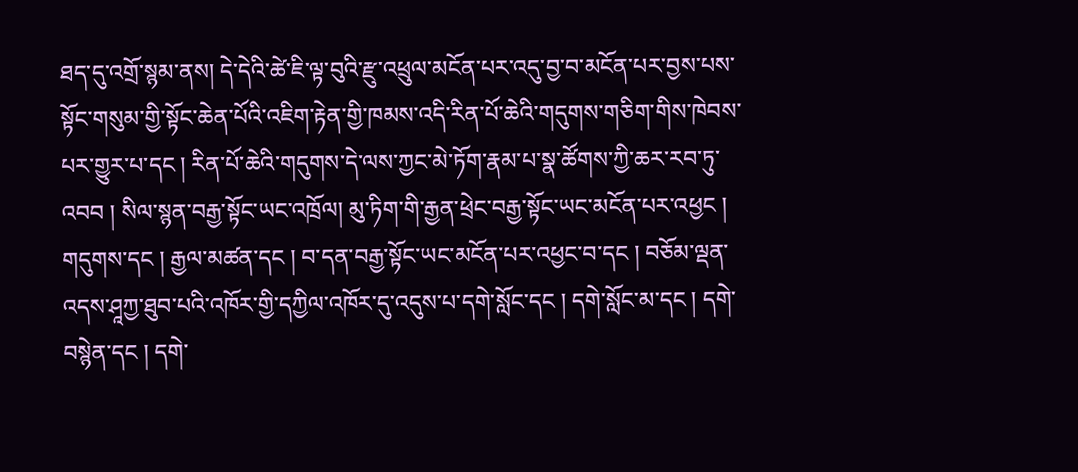ཐད་དུ་འགྲོ་སྙམ་ནས། དེ་དེའི་ཚེ་ཇི་ལྟ་བུའི་རྫུ་འཕྲུལ་མངོན་པར་འདུ་བྱ་བ་མངོན་པར་བྱས་པས་སྟོང་གསུམ་གྱི་སྟོང་ཆེན་པོའི་འཇིག་རྟེན་གྱི་ཁམས་འདི་རིན་པོ་ཆེའི་གདུགས་གཅིག་གིས་ཁེབས་པར་གྱུར་པ་དང ། རིན་པོ་ཆེའི་གདུགས་དེ་ལས་ཀྱང་མེ་ཏོག་རྣམ་པ་སྣ་ཚོགས་ཀྱི་ཆར་རབ་ཏུ་འབབ ། སིལ་སྙན་བརྒྱ་སྟོང་ཡང་འཁྲོལ། མུ་ཏིག་གི་རྒྱན་ཕྲེང་བརྒྱ་སྟོང་ཡང་མངོན་པར་འཕྱང ། གདུགས་དང ། རྒྱལ་མཚན་དང ། བ་དན་བརྒྱ་སྟོང་ཡང་མངོན་པར་འཕྱང་བ་དང ། བཅོམ་ལྡན་འདས་ཤཱཀྱ་ཐུབ་པའི་འཁོར་གྱི་དཀྱིལ་འཁོར་དུ་འདུས་པ་དགེ་སློང་དང ། དགེ་སློང་མ་དང ། དགེ་བསྙེན་དང ། དགེ་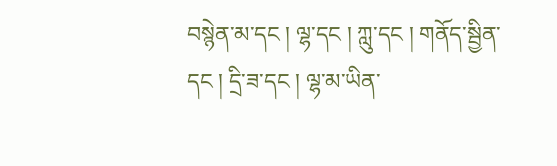བསྙེན་མ་དང ། ལྷ་དང ། ཀླུ་དང ། གནོད་སྦྱིན་དང ། དྲི་ཟ་དང ། ལྷ་མ་ཡིན་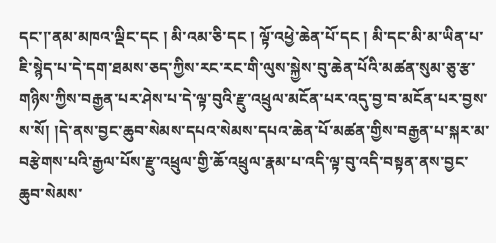དང་།་ནམ་མཁའ་ལྡིང་དང ། མི་འམ་ཅི་དང ། ལྟོ་འཕྱེ་ཆེན་པོ་དང ། མི་དང་མི་མ་ཡིན་པ་ཇི་སྙེད་པ་དེ་དག་ཐམས་ཅད་ཀྱིས་རང་རང་གི་ལུས་སྐྱེས་བུ་ཆེན་པོའི་མཚན་སུམ་ཅུ་རྩ་གཉིས་ཀྱིས་བརྒྱན་པར་ཤེས་པ་དེ་ལྟ་བུའི་རྫུ་འཕྲུལ་མངོན་པར་འདུ་བྱ་བ་མངོན་པར་བྱས་ས་སོ། །དེ་ནས་བྱང་ཆུབ་སེམས་དཔའ་སེམས་དཔའ་ཆེན་པོ་མཚན་གྱིས་བརྒྱན་པ་སྐར་མ་བརྩེགས་པའི་རྒྱལ་པོས་རྫུ་འཕྲུལ་གྱི་ཆོ་འཕྲུལ་རྣམ་པ་འདི་ལྟ་བུ་འདི་བསྟན་ནས་བྱང་ཆུབ་སེམས་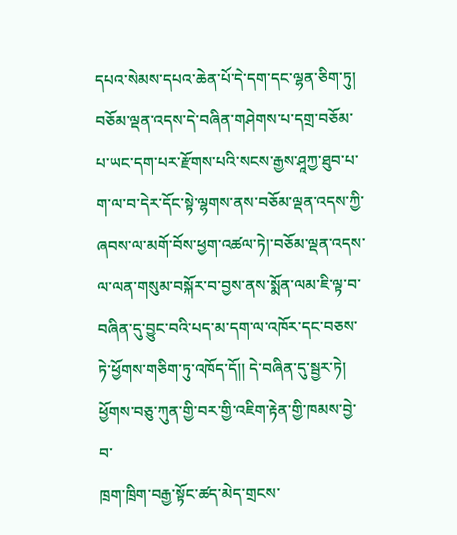དཔའ་སེམས་དཔའ་ཆེན་པོ་དེ་དག་དང་ལྷན་ཅིག་ཏུ། བཅོམ་ལྡན་འདས་དེ་བཞིན་གཤེགས་པ་དགྲ་བཅོམ་པ་ཡང་དག་པར་རྫོགས་པའི་སངས་རྒྱས་ཤཱཀྱ་ཐུབ་པ་ག་ལ་བ་དེར་དོང་སྟེ་ལྷགས་ནས་བཅོམ་ལྡན་འདས་ཀྱི་ཞབས་ལ་མགོ་བོས་ཕྱག་འཚལ་ཏེ།་བཅོམ་ལྡན་འདས་ལ་ལན་གསུམ་བསྐོར་བ་བྱས་ནས་སྨོན་ལམ་ཇི་ལྟ་བ་བཞིན་དུ་བྱུང་བའི་པད་མ་དག་ལ་འཁོར་དང་བཅས་ཏེ་ཕྱོགས་གཅིག་ཏུ་འཁོད་དོ།། དེ་བཞིན་དུ་སྦྱར་ཏེ། ཕྱོགས་བཅུ་ཀུན་གྱི་བར་གྱི་འཇིག་རྟེན་གྱི་ཁམས་བྱེ་བ་
ཁྲག་ཁྲིག་བརྒྱ་སྟོང་ཚད་མེད་གྲངས་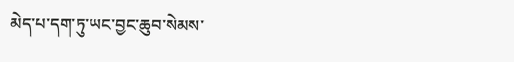མེད་པ་དག་ཏུ་ཡང་བྱང་ཆུབ་སེམས་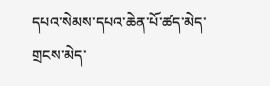དཔའ་སེམས་དཔའ་ཆེན་པོ་ཚད་མེད་གྲངས་མེད་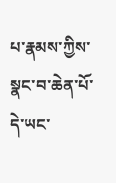པ་རྣམས་ཀྱིས་སྣང་བ་ཆེན་པོ་དེ་ཡང་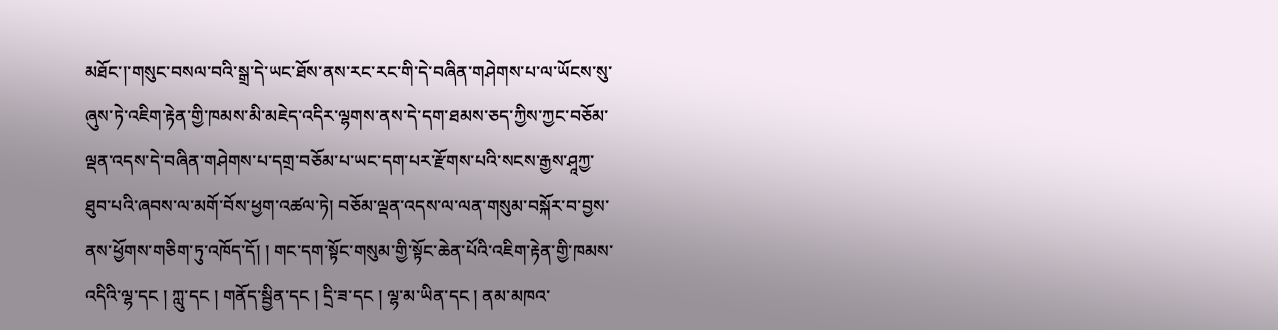མཐོང་།་གསུང་བསལ་བའི་སྒྲ་དེ་ཡང་ཐོས་ནས་རང་རང་གི་དེ་བཞིན་གཤེགས་པ་ལ་ཡོངས་སུ་ཞུས་ཏེ་འཇིག་རྟེན་གྱི་ཁམས་མི་མཇེད་འདིར་ལྷགས་ནས་དེ་དག་ཐམས་ཅད་ཀྱིས་ཀྱང་བཅོམ་ལྡན་འདས་དེ་བཞིན་གཤེགས་པ་དགྲ་བཅོམ་པ་ཡང་དག་པར་རྫོགས་པའི་སངས་རྒྱས་ཤཱཀྱ་ཐུབ་པའི་ཞབས་ལ་མགོ་བོས་ཕྱག་འཚལ་ཏེ། བཅོམ་ལྡན་འདས་ལ་ལན་གསུམ་བསྐོར་བ་བྱས་ནས་ཕྱོགས་གཅིག་ཏུ་འཁོད་དོ། ། གང་དག་སྟོང་གསུམ་གྱི་སྟོང་ཆེན་པོའི་འཇིག་རྟེན་གྱི་ཁམས་འདིའི་ལྷ་དང ། ཀླུ་དང ། གནོད་སྦྱིན་དང ། དྲི་ཟ་དང ། ལྷ་མ་ཡིན་དང ། ནམ་མཁའ་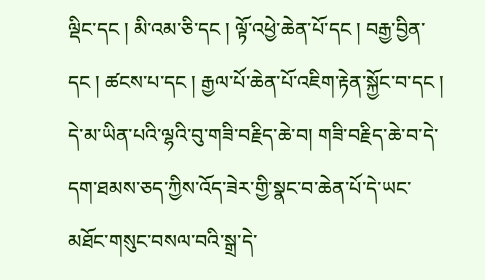ལྡིང་དང ། མི་འམ་ཅི་དང ། ལྟོ་འཕྱེ་ཆེན་པོ་དང ། བརྒྱ་བྱིན་དང ། ཚངས་པ་དང ། རྒྱལ་པོ་ཆེན་པོ་འཇིག་རྟེན་སྐྱོང་བ་དང ། དེ་མ་ཡིན་པའི་ལྷའི་བུ་གཟི་བརྗིད་ཆེ་བ། གཟི་བརྗིད་ཆེ་བ་དེ་དག་ཐམས་ཅད་ཀྱིས་འོད་ཟེར་གྱི་སྣང་བ་ཆེན་པོ་དེ་ཡང་མཐོང་གསུང་བསལ་བའི་སྒྲ་དེ་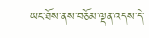ཡང་ཐོས་ནས་བཅོམ་ལྡན་འདས་དེ་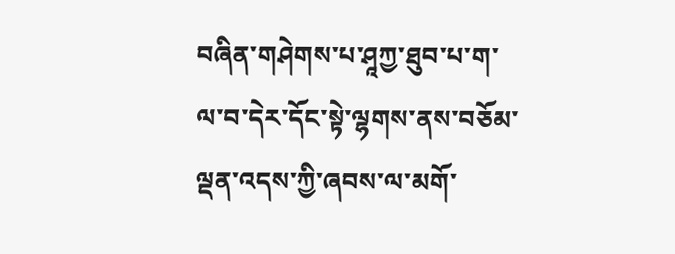བཞིན་གཤེགས་པ་ཤཱཀྱ་ཐུབ་པ་ག་ལ་བ་དེར་དོང་སྟེ་ལྷགས་ནས་བཅོམ་ལྡན་འདས་ཀྱི་ཞབས་ལ་མགོ་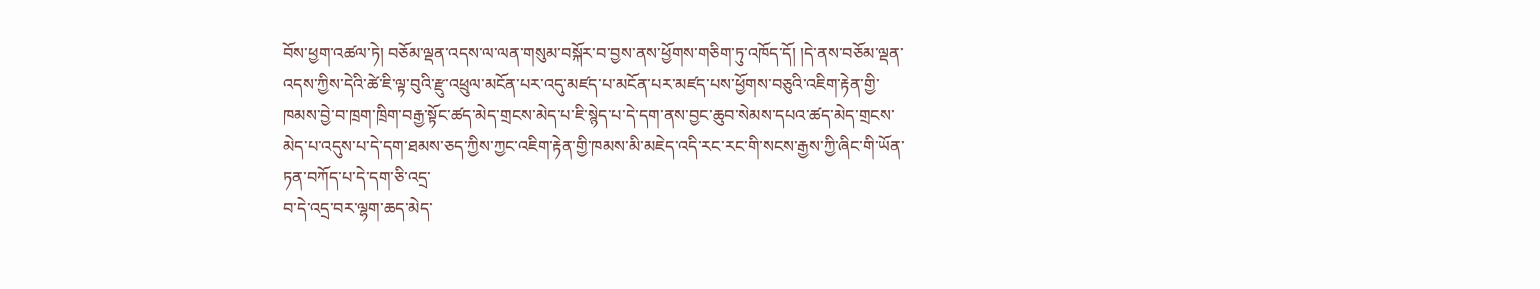བོས་ཕྱག་འཚལ་ཏེ། བཅོམ་ལྡན་འདས་ལ་ལན་གསུམ་བསྐོར་བ་བྱས་ནས་ཕྱོགས་གཅིག་ཏུ་འཁོད་དོ། །དེ་ནས་བཅོམ་ལྡན་འདས་ཀྱིས་དེའི་ཚེ་ཇི་ལྟ་བུའི་རྫུ་འཕྲུལ་མངོན་པར་འདུ་མཛད་པ་མངོན་པར་མཛད་པས་ཕྱོགས་བཅུའི་འཇིག་རྟེན་གྱི་ཁམས་བྱེ་བ་ཁྲག་ཁྲིག་བརྒྱ་སྟོང་ཚད་མེད་གྲངས་མེད་པ་ཇི་སྙེད་པ་དེ་དག་ནས་བྱང་ཆུབ་སེམས་དཔའ་ཚད་མེད་གྲངས་མེད་པ་འདུས་པ་དེ་དག་ཐམས་ཅད་ཀྱིས་ཀྱང་འཇིག་རྟེན་གྱི་ཁམས་མི་མཇེད་འདི་རང་རང་གི་སངས་རྒྱས་ཀྱི་ཞིང་གི་ཡོན་ཏན་བཀོད་པ་དེ་དག་ཅི་འདྲ་
བ་དེ་འདྲ་བར་ལྷག་ཆད་མེད་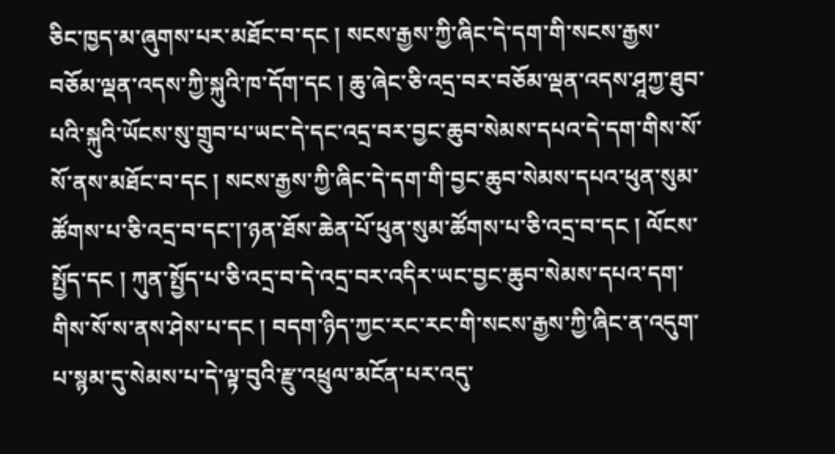ཅིང་ཁྱད་མ་ཞུགས་པར་མཐོང་བ་དང ། སངས་རྒྱས་ཀྱི་ཞིང་དེ་དག་གི་སངས་རྒྱས་བཅོམ་ལྡན་འདས་ཀྱི་སྐུའི་ཁ་དོག་དང ། ཆུ་ཞེང་ཅི་འདྲ་བར་བཅོམ་ལྡན་འདས་ཤཱཀྱ་ཐུབ་པའི་སྐུའི་ཡོངས་སུ་གྲུབ་པ་ཡང་དེ་དང་འདྲ་བར་བྱང་ཆུབ་སེམས་དཔའ་དེ་དག་གིས་སོ་སོ་ནས་མཐོང་བ་དང ། སངས་རྒྱས་ཀྱི་ཞིང་དེ་དག་གི་བྱང་ཆུབ་སེམས་དཔའ་ཕུན་སུམ་ཚོགས་པ་ཅི་འདྲ་བ་དང་།་ཉན་ཐོས་ཆེན་པོ་ཕུན་སུམ་ཚོགས་པ་ཅི་འདྲ་བ་དང ། ལོངས་སྤྱོད་དང ། ཀུན་སྤྱོད་པ་ཅི་འདྲ་བ་དེ་འདྲ་བར་འདིར་ཡང་བྱང་ཆུབ་སེམས་དཔའ་དག་གིས་སོ་ས་ནས་ཤེས་པ་དང ། བདག་ཉིད་ཀྱང་རང་རང་གི་སངས་རྒྱས་ཀྱི་ཞིང་ན་འདུག་པ་སྙམ་དུ་སེམས་པ་དེ་ལྟ་བུའི་རྫུ་འཕྲུལ་མངོན་པར་འདུ་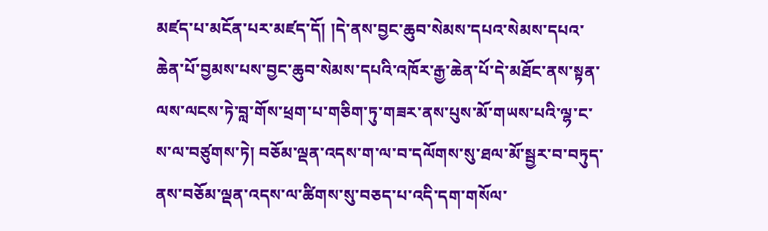མཛད་པ་མངོན་པར་མཛད་དོ། །དེ་ནས་བྱང་ཆུབ་སེམས་དཔའ་སེམས་དཔའ་ཆེན་པོ་བྱམས་པས་བྱང་ཆུབ་སེམས་དཔའི་འཁོར་རྒྱ་ཆེན་པོ་དེ་མཐོང་ནས་སྟན་ལས་ལངས་ཏེ་བླ་གོས་ཕྲག་པ་གཅིག་ཏུ་གཟར་ནས་པུས་མོ་གཡས་པའི་ལྷ་ང་ས་ལ་བཙུགས་ཏེ། བཅོམ་ལྡན་འདས་ག་ལ་བ་དལོགས་སུ་ཐལ་མོ་སྦྱར་བ་བཏུད་ནས་བཅོམ་ལྡན་འདས་ལ་ཚིགས་སུ་བཅད་པ་འདི་དག་གསོལ་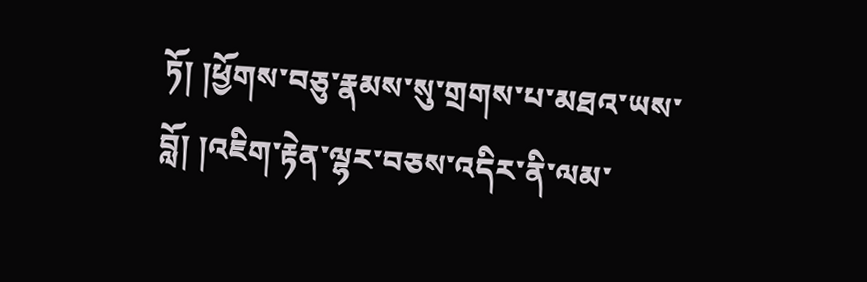ཏོ། །ཕྱོགས་བཅུ་རྣམས་སུ་གྲགས་པ་མཐའ་ཡས་བློ། །འཇིག་རྟེན་ལྷར་བཅས་འདིར་ནི་ལམ་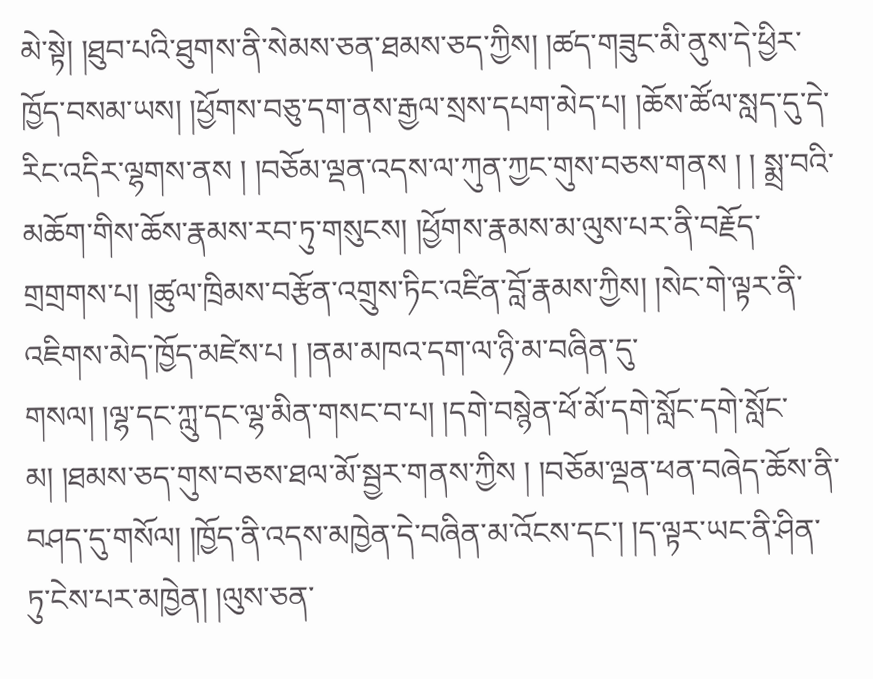མེ་སྟེ། །ཐུབ་པའི་ཐུགས་ནི་སེམས་ཅན་ཐམས་ཅད་ཀྱིས། །ཚད་གཟུང་མི་ནུས་དེ་ཕྱིར་ཁྱོད་བསམ་ཡས། །ཕྱོགས་བཅུ་དག་ནས་རྒྱལ་སྲས་དཔག་མེད་པ། །ཆོས་ཚོལ་སླད་དུ་དེ་རིང་འདིར་ལྷགས་ནས ། །བཅོམ་ལྡན་འདས་ལ་ཀུན་ཀྱང་གུས་བཅས་གནས ། ། སྨྲ་བའི་མཆོག་གིས་ཆོས་རྣམས་རབ་ཏུ་གསུངས། །ཕྱོགས་རྣམས་མ་ལུས་པར་ནི་བརྗོད་གྲགྲགས་པ། །ཚུལ་ཁྲིམས་བརྩོན་འགྲུས་ཏིང་འཛིན་བློ་རྣམས་ཀྱིས། །སེང་གེ་ལྟར་ནི་འཇིགས་མེད་ཁྱོད་མཛེས་པ ། །ནམ་མཁའ་དག་ལ་ཉི་མ་བཞིན་དུ་
གསལ། །ལྷ་དང་ཀླུ་དང་ལྷ་མིན་གསང་བ་པ། །དགེ་བསྙེན་ཕོ་མོ་དགེ་སློང་དགེ་སློང་མ། །ཐམས་ཅད་གུས་བཅས་ཐལ་མོ་སྦྱར་གནས་ཀྱིས ། །བཅོམ་ལྡན་ཕན་བཞེད་ཆོས་ནི་བཤད་དུ་གསོལ། །ཁྱོད་ནི་འདས་མཁྱེན་དེ་བཞིན་མ་འོངས་དང་། །ད་ལྟར་ཡང་ནི་ཤིན་ཏུ་ངེས་པར་མཁྱེན། །ལུས་ཅན་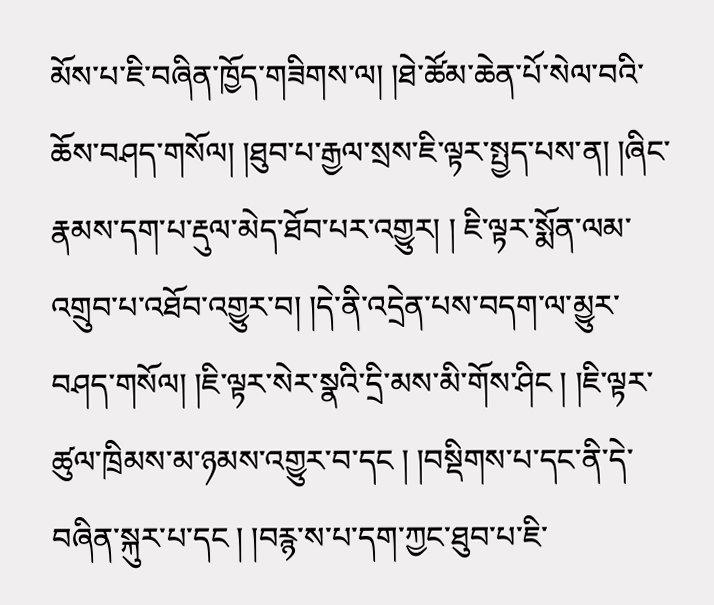མོས་པ་ཇི་བཞིན་ཁྱོད་གཟིགས་ལ། །ཐེ་ཚོམ་ཆེན་པོ་སེལ་བའི་ཆོས་བཤད་གསོལ། །ཐུབ་པ་རྒྱལ་སྲས་ཇི་ལྟར་སྤྱད་པས་ན། །ཞིང་རྣམས་དག་པ་རྡུལ་མེད་ཐོབ་པར་འགྱུར། ། ཇི་ལྟར་སྨོན་ལམ་འགྲུབ་པ་འཐོབ་འགྱུར་བ། །དེ་ནི་འདྲེན་པས་བདག་ལ་མྱུར་བཤད་གསོལ། །ཇི་ལྟར་སེར་སྣའི་དྲི་མས་མི་གོས་ཤིང ། །ཇི་ལྟར་ཚུལ་ཁྲིམས་མ་ཉམས་འགྱུར་བ་དང ། །བསྡིགས་པ་དང་ནི་དེ་བཞིན་སྐུར་པ་དང ། །བརྙ་ས་པ་དག་ཀྱང་ཐུབ་པ་ཇི་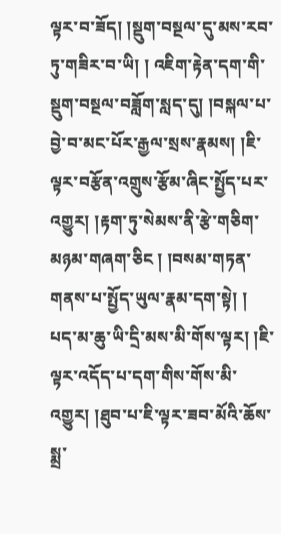ལྟར་བ་ཟོད། །སྡུག་བསྔལ་དུ་མས་རབ་ཏུ་གཟིར་བ་ཡི། ། འཇིག་རྟེན་དག་གི་སྡུག་བསྔལ་བཟློག་སླད་དུ། །བསྐལ་པ་བྱེ་བ་མང་པོར་རྒྱལ་སྲས་རྣམས། །ཇི་ལྟར་བརྩོན་འགྲུས་རྩོམ་ཞིང་སྤྱོད་པར་འགྱུར། །རྟག་ཏུ་སེམས་ནི་རྩེ་གཅིག་མཉམ་གཞག་ཅིང ། །བསམ་གཏན་གནས་པ་སྤྱོད་ཡུལ་རྣམ་དག་སྟེ། ། པད་མ་ཆུ་ཡི་དྲི་མས་མི་གོས་ལྟར། །ཇི་ལྟར་འདོད་པ་དག་གིས་གོས་མི་འགྱུར། །ཐུབ་པ་ཇི་ལྟར་ཟབ་མོའི་ཆོས་སྨྲ་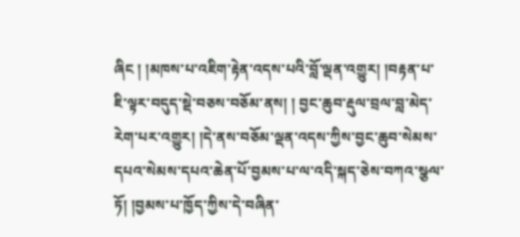ཞིང ། །མཁས་པ་འཇིག་རྟེན་འདས་པའི་བློ་ལྡན་འགྱུར། །བརྟན་པ་ཇི་ལྟར་བདུད་སྡེ་བཅས་བཅོམ་ནས། ། བྱང་ཆུབ་རྡུལ་བྲལ་བླ་མེད་རེག་པར་འགྱུར། །དེ་ནས་བཅོམ་ལྡན་འདས་ཀྱིས་བྱང་ཆུབ་སེམས་དཔའ་སེམས་དཔའ་ཆེན་པོ་བྱམས་པ་ལ་འདི་སྐད་ཅེས་བཀའ་སྩལ་ཏོ། །བྱམས་པ་ཁྱོད་ཀྱིས་དེ་བཞིན་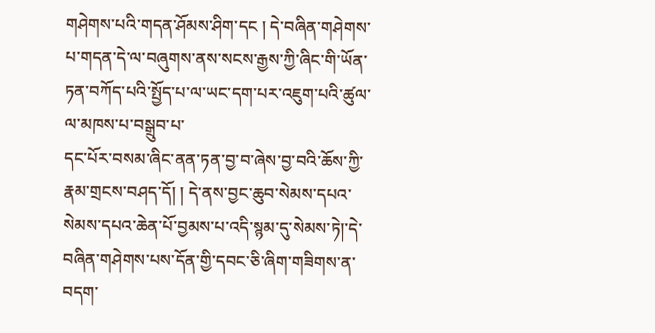གཤེགས་པའི་གདན་ཤོམས་ཤིག་དང ། དེ་བཞིན་གཤེགས་པ་གདན་དེ་ལ་བཞུགས་ནས་སངས་རྒྱས་ཀྱི་ཞིང་གི་ཡོན་ཏན་བཀོད་པའི་སྤྱོད་པ་ལ་ཡང་དག་པར་འཇུག་པའི་ཚུལ་ལ་མཁས་པ་བསྒྲུབ་པ་
དང་པོར་བསམ་ཞིང་ནན་ཏན་བྱ་བ་ཞེས་བྱ་བའི་ཆོས་ཀྱི་རྣམ་གྲངས་བཤད་དོ། ། དེ་ནས་བྱང་ཆུབ་སེམས་དཔའ་སེམས་དཔའ་ཆེན་པོ་བྱམས་པ་འདི་སྙམ་དུ་སེམས་ཏེ།་དེ་བཞིན་གཤེགས་པས་དོན་གྱི་དབང་ཅི་ཞིག་གཟིགས་ན་བདག་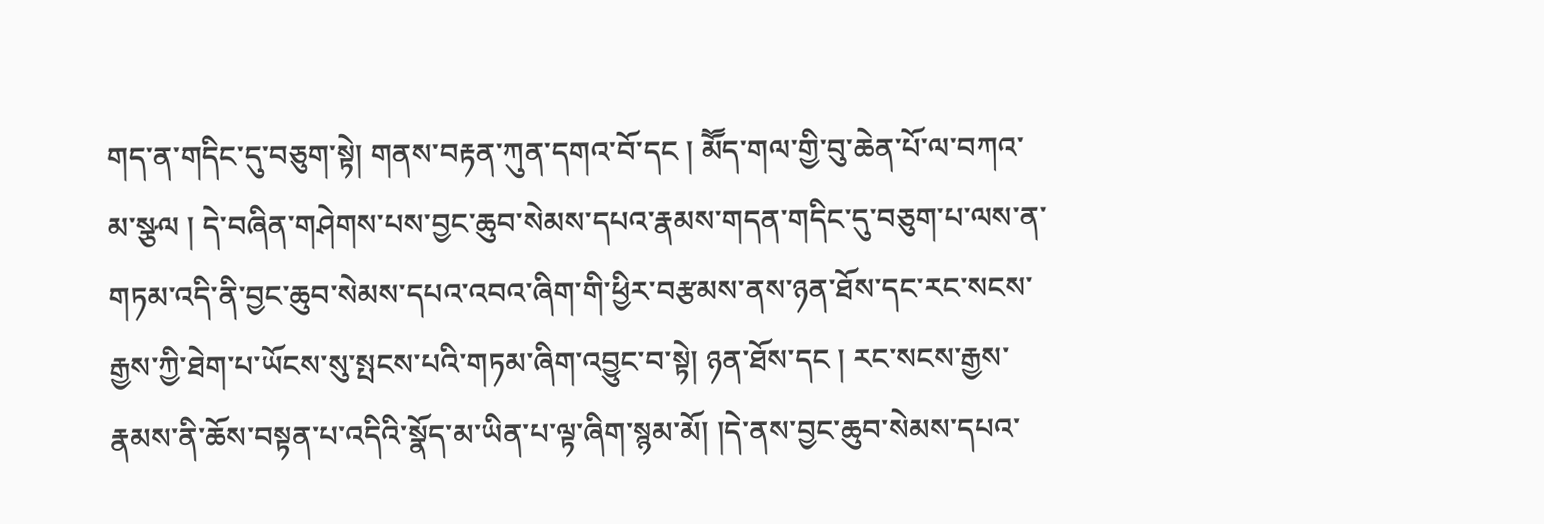གད་ན་གདིང་དུ་བཅུག་སྟེ། གནས་བརྟན་ཀུན་དགའ་བོ་དང ། མཽད་གལ་གྱི་བུ་ཆེན་པོ་ལ་བཀའ་མ་སྩལ ། དེ་བཞིན་གཤེགས་པས་བྱང་ཆུབ་སེམས་དཔའ་རྣམས་གདན་གདིང་དུ་བཅུག་པ་ལས་ན་གཏམ་འདི་ནི་བྱང་ཆུབ་སེམས་དཔའ་འབའ་ཞིག་གི་ཕྱིར་བརྩམས་ནས་ཉན་ཐོས་དང་རང་སངས་རྒྱས་ཀྱི་ཐེག་པ་ཡོངས་སུ་སྤངས་པའི་གཏམ་ཞིག་འབྱུང་བ་སྟེ། ཉན་ཐོས་དང ། རང་སངས་རྒྱས་རྣམས་ནི་ཆོས་བསྟན་པ་འདིའི་སྣོད་མ་ཡིན་པ་ལྟ་ཞིག་སྙམ་མོ། །དེ་ནས་བྱང་ཆུབ་སེམས་དཔའ་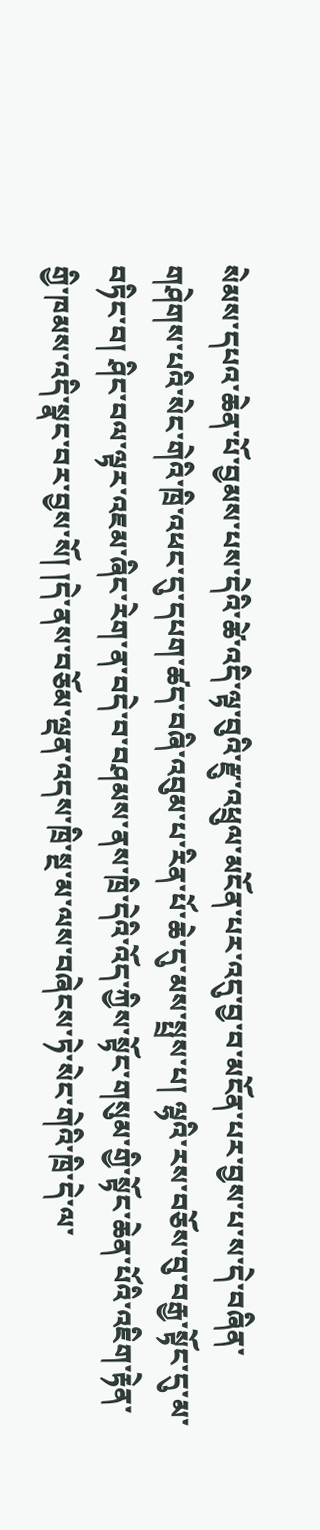སེམས་དཔའ་ཆེན་པོ་བྱམས་པས་དེའི་ཚེ་འདི་ལྟ་བུའི་རྫུ་འཕྲུལ་མངོན་པར་འདུ་བྱ་བ་མངོན་པར་བྱས་པ་ས་དེ་བཞིན་གཤེགས་པའི་སེང་གེའི་ཁྲི་འཕང་དུ་དཔག་ཚད་བཞི་འབུམ་པ་རིན་པོ་ཆེ་དུ་མས་སྤྲས་པ། ལྷའི་རས་བཅོས་བུ་བརྒྱ་སྟོང་དུ་མ་བཏིང་བ། ཤིང་བལ་ལྟར་འཇམ་ཞིང་རེག་ན་བདེ་བ་བཤམས་ནས་ཁྲི་དེའི་འོད་ཀྱིས་སྟོང་གསུམ་གྱི་སྟོང་ཆེན་པོའི་འཇིག་རྟེན་གྱི་ཁམས་འདི་སྣང་བར་བྱས་སོ། །དེ་ནས་བཅོམ་ལྡན་འདས་ཁྲི་སྔ་མ་ལས་བཞེངས་ཏེ་སེང་གེའི་ཁྲི་དེ་ལ་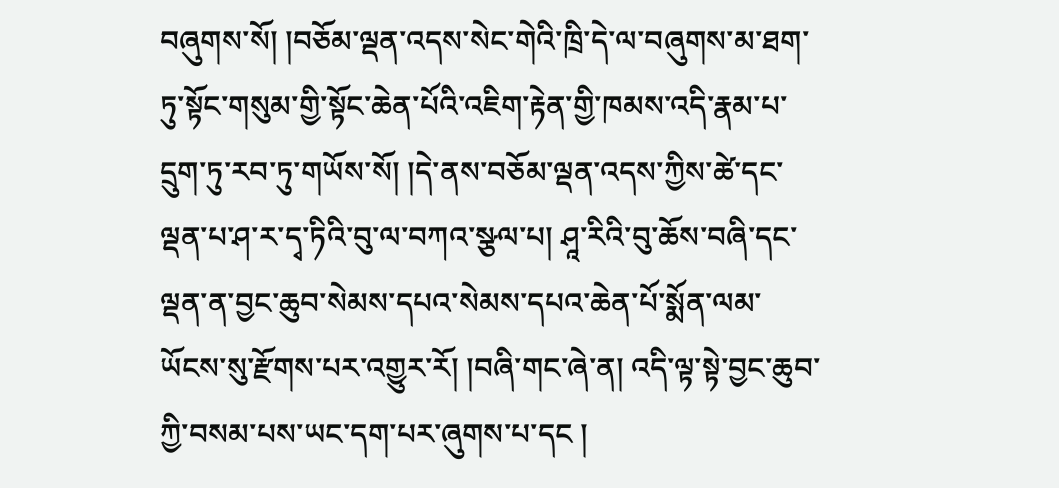བཞུགས་སོ། །བཅོམ་ལྡན་འདས་སེང་གེའི་ཁྲི་དེ་ལ་བཞུགས་མ་ཐག་ཏུ་སྟོང་གསུམ་གྱི་སྟོང་ཆེན་པོའི་འཇིག་རྟེན་གྱི་ཁམས་འདི་རྣམ་པ་དྲུག་ཏུ་རབ་ཏུ་གཡོས་སོ། །དེ་ནས་བཅོམ་ལྡན་འདས་ཀྱིས་ཚེ་དང་ལྡན་པ་ཤ་ར་དྭ་ཏིའི་བུ་ལ་བཀའ་སྩལ་པ། ཤཱ་རིའི་བུ་ཆོས་བཞི་དང་ལྡན་ན་བྱང་ཆུབ་སེམས་དཔའ་སེམས་དཔའ་ཆེན་པོ་སྨོན་ལམ་ཡོངས་སུ་རྫོགས་པར་འགྱུར་རོ། །བཞི་གང་ཞེ་ན། འདི་ལྟ་སྟེ་བྱང་ཆུབ་ཀྱི་བསམ་པས་ཡང་དག་པར་ཞུགས་པ་དང །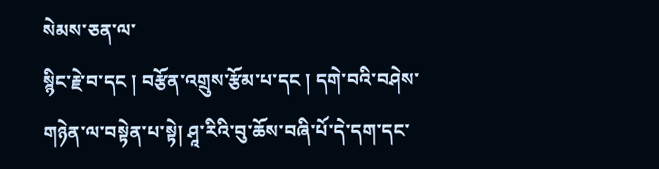སེམས་ཅན་ལ་
སྙིང་རྗེ་བ་དང ། བརྩོན་འགྲུས་རྩོམ་པ་དང ། དགེ་བའི་བཤེས་གཉེན་ལ་བསྟེན་པ་སྟེ། ཤཱ་རིའི་བུ་ཆོས་བཞི་པོ་དེ་དག་དང་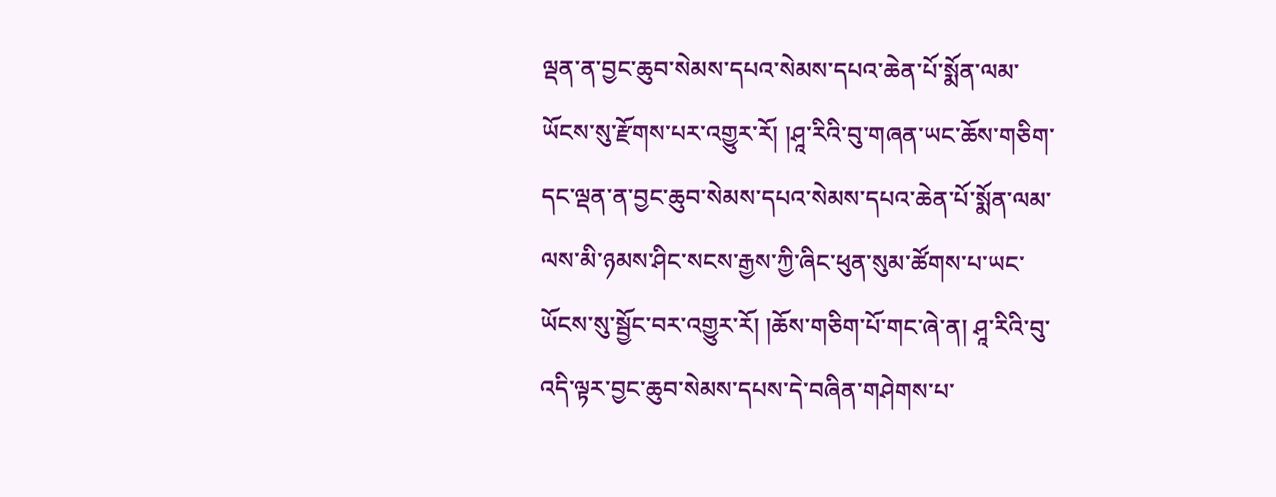ལྡན་ན་བྱང་ཆུབ་སེམས་དཔའ་སེམས་དཔའ་ཆེན་པོ་སྨོན་ལམ་ཡོངས་སུ་རྫོགས་པར་འགྱུར་རོ། །ཤཱ་རིའི་བུ་གཞན་ཡང་ཆོས་གཅིག་དང་ལྡན་ན་བྱང་ཆུབ་སེམས་དཔའ་སེམས་དཔའ་ཆེན་པོ་སྨོན་ལམ་ལས་མི་ཉམས་ཤིང་སངས་རྒྱས་ཀྱི་ཞིང་ཕུན་སུམ་ཚོགས་པ་ཡང་ཡོངས་སུ་སྦྱོང་བར་འགྱུར་རོ། །ཆོས་གཅིག་པོ་གང་ཞེ་ན། ཤཱ་རིའི་བུ་འདི་ལྟར་བྱང་ཆུབ་སེམས་དཔས་དེ་བཞིན་གཤེགས་པ་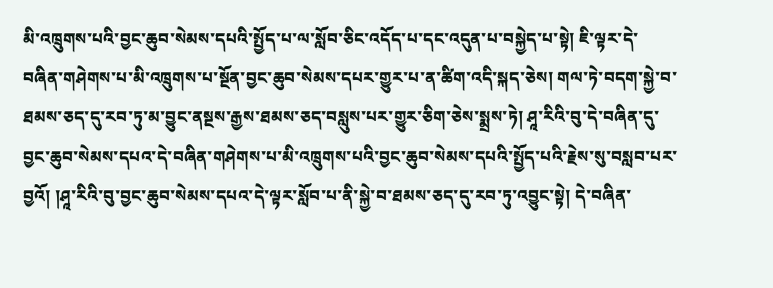མི་འཁྲུགས་པའི་བྱང་ཆུབ་སེམས་དཔའི་སྤྱོད་པ་ལ་སློབ་ཅིང་འདོད་པ་དང་འདུན་པ་བསྐྱེད་པ་སྟེ། ཇི་ལྟར་དེ་བཞིན་གཤེགས་པ་མི་འཁྲུགས་པ་སྔོན་བྱང་ཆུབ་སེམས་དཔར་གྱུར་པ་ན་ཚིག་འདི་སྐད་ཅེས། གལ་ཏེ་བདག་སྐྱེ་བ་ཐམས་ཅད་དུ་རབ་ཏུ་མ་བྱུང་ནསྔས་རྒྱས་ཐམས་ཅད་བསླུས་པར་གྱུར་ཅིག་ཅེས་སྨྲས་ཏེ། ཤཱ་རིའི་བུ་དེ་བཞིན་དུ་བྱང་ཆུབ་སེམས་དཔའ་དེ་བཞིན་གཤེགས་པ་མི་འཁྲུགས་པའི་བྱང་ཆུབ་སེམས་དཔའི་སྤྱོད་པའི་རྗེས་སུ་བསླབ་པར་བྱའོ། །ཤཱ་རིའི་བུ་བྱང་ཆུབ་སེམས་དཔའ་དེ་ལྟར་སློབ་པ་ནི་སྐྱེ་བ་ཐམས་ཅད་དུ་རབ་ཏུ་འབྱུང་སྟེ། དེ་བཞིན་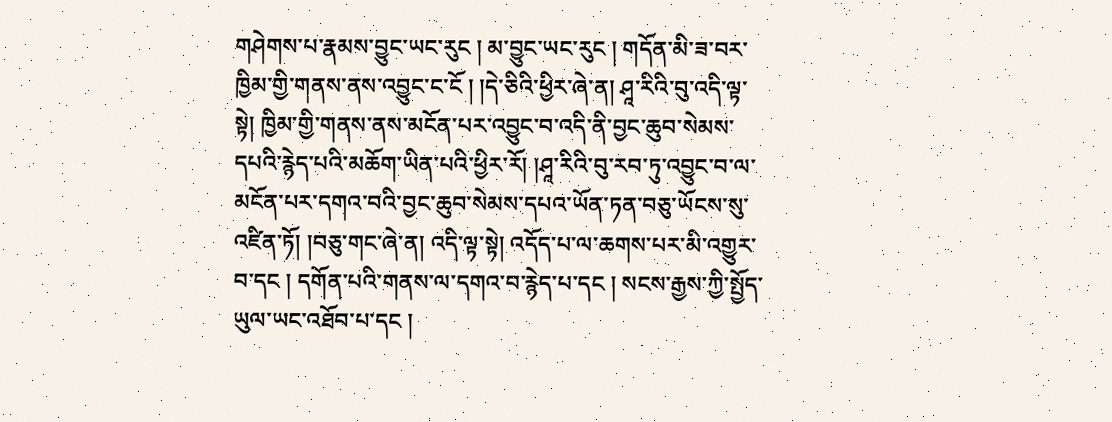གཤེགས་པ་རྣམས་བྱུང་ཡང་རུང ། མ་བྱུང་ཡང་རུང ། གདོན་མི་ཟ་བར་ཁྱིམ་གྱི་གནས་ནས་འབྱུང་ང་ངོ ། །དེ་ཅིའི་ཕྱིར་ཞེ་ན། ཤཱ་རིའི་བུ་འདི་ལྟ་སྟེ། ཁྱིམ་གྱི་གནས་ནས་མངོན་པར་འབྱུང་བ་འདི་ནི་བྱང་ཆུབ་སེམས་དཔའི་རྙེད་པའི་མཆོག་ཡིན་པའི་ཕྱིར་རོ། །ཤཱ་རིའི་བུ་རབ་ཏུ་འབྱུང་བ་ལ་མངོན་པར་དགའ་བའི་བྱང་ཆུབ་སེམས་དཔའ་ཡོན་ཏན་བཅུ་ཡོངས་སུ་འཛིན་ཏོ། །བཅུ་གང་ཞེ་ན། འདི་ལྟ་སྟེ། འདོད་པ་ལ་ཆགས་པར་མི་འགྱུར་བ་དང ། དགོན་པའི་གནས་ལ་དགའ་བ་རྙེད་པ་དང ། སངས་རྒྱས་ཀྱི་སྤྱོད་ཡུལ་ཡང་འཐོབ་པ་དང །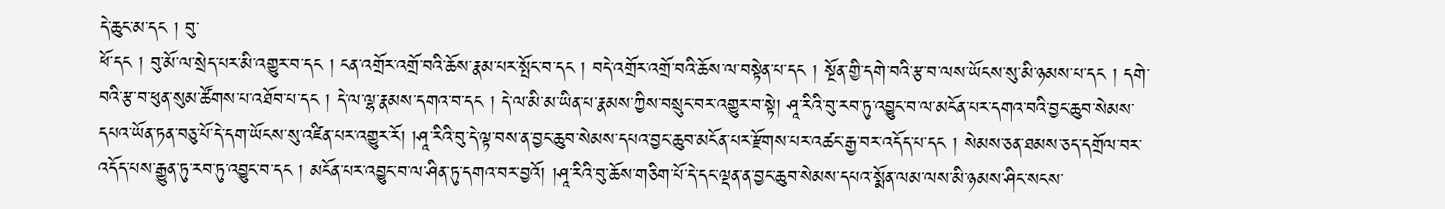དེ་ཆུང་མ་དང ། བུ་
ཕོ་དང ། བུ་མོ་ལ་སྲེད་པར་མི་འགྱུར་བ་དང ། ངན་འགྲོར་འགྲོ་བའི་ཆོས་རྣམ་པར་སྤོང་བ་དང ། བདེ་འགྲོར་འགྲོ་བའི་ཆོས་ལ་བསྟེན་པ་དང ། སྔོན་གྱི་དགེ་བའི་རྩ་བ་ལས་ཡོངས་སུ་མི་ཉམས་པ་དང ། དགེ་བའི་རྩ་བ་ཕུན་སུམ་ཚོགས་པ་འཐོབ་པ་དང ། དེ་ལ་ལྷ་རྣམས་དགའ་བ་དང ། དེ་ལ་མི་མ་ཡིན་པ་རྣམས་ཀྱིས་བསྲུང་བར་འགྱུར་བ་སྟེ། ཤཱ་རིའི་བུ་རབ་ཏུ་འབྱུང་བ་ལ་མངོན་པར་དགའ་བའི་བྱང་ཆུབ་སེམས་དཔའ་ཡོན་ཏན་བཅུ་པོ་དེ་དག་ཡོངས་སུ་འཛིན་པར་འགྱུར་རོ། །ཤཱ་རིའི་བུ་དེ་ལྟ་བས་ན་བྱང་ཆུབ་སེམས་དཔའ་བྱང་ཆུབ་མངོན་པར་རྫོགས་པར་འཚང་རྒྱ་བར་འདོད་པ་དང ། སེམས་ཅན་ཐམས་ཅད་དགྲོལ་བར་འདོད་པས་རྒྱུན་ཏུ་རབ་ཏུ་འབྱུང་བ་དང ། མངོན་པར་འབྱུང་བ་ལ་ཤིན་ཏུ་དགའ་བར་བྱའོ། །ཤཱ་རིའི་བུ་ཆོས་གཅིག་པོ་དེ་དང་ལྡན་ན་བྱང་ཆུབ་སེམས་དཔའ་སྨོན་ལམ་ལས་མི་ཉམས་ཤིང་སངས་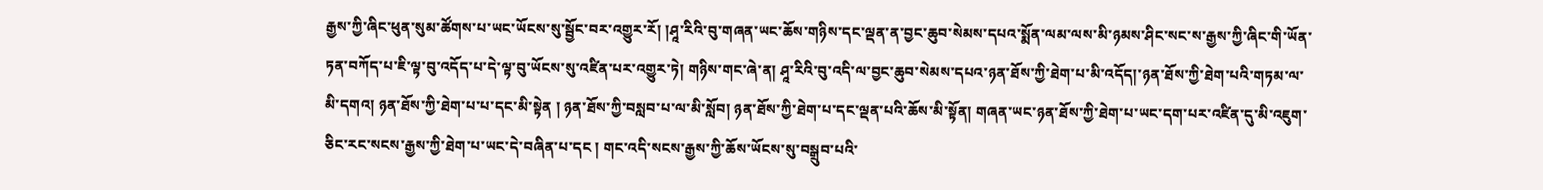རྒྱས་ཀྱི་ཞིང་ཕུན་སུམ་ཚོགས་པ་ཡང་ཡོངས་སུ་སྦྱོང་བར་འགྱུར་རོ། །ཤཱ་རིའི་བུ་གཞན་ཡང་ཆོས་གཉིས་དང་ལྡན་ན་བྱང་ཆུབ་སེམས་དཔའ་སྨོན་ལམ་ལས་མི་ཉམས་ཤིང་སང་ས་རྒྱས་ཀྱི་ཞིང་གི་ཡོན་ཏན་བཀོད་པ་ཇི་ལྟ་བུ་འདོད་པ་དེ་ལྟ་བུ་ཡོངས་སུ་འཛིན་པར་འགྱུར་ཏེ། གཉིས་གང་ཞེ་ན། ཤཱ་རིའི་བུ་འདི་ལ་བྱང་ཆུབ་སེམས་དཔའ་ཉན་ཐོས་ཀྱི་ཐེག་པ་མི་འདོད།་ཉན་ཐོས་ཀྱི་ཐེག་པའི་གཏམ་ལ་མི་དགའ། ཉན་ཐོས་ཀྱི་ཐེག་པ་པ་དང་མི་སྟེན ། ཉན་ཐོས་ཀྱི་བསླབ་པ་ལ་མི་སློབ། ཉན་ཐོས་ཀྱི་ཐེག་པ་དང་ལྡན་པའི་ཆོས་མི་སྟོན། གཞན་ཡང་ཉན་ཐོས་ཀྱི་ཐེག་པ་ཡང་དག་པར་འཛིན་དུ་མི་འཇུག་ཅིང་རང་སངས་རྒྱས་ཀྱི་ཐེག་པ་ཡང་དེ་བཞིན་པ་དང ། གང་འདི་སངས་རྒྱས་ཀྱི་ཆོས་ཡོངས་སུ་བསྒྲུབ་པའི་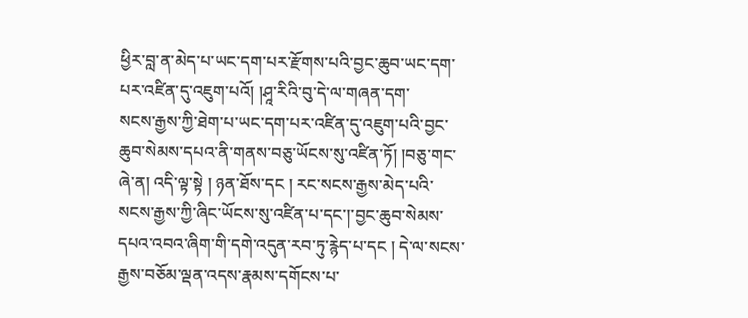ཕྱིར་བླ་ན་མེད་པ་ཡང་དག་པར་རྫོགས་པའི་བྱང་ཆུབ་ཡང་དག་པར་འཛིན་དུ་འཇུག་པའོ། །ཤཱ་རིའི་བུ་དེ་ལ་གཞན་དག་
སངས་རྒྱས་ཀྱི་ཐེག་པ་ཡང་དག་པར་འཛིན་དུ་འཇུག་པའི་བྱང་ཆུབ་སེམས་དཔའ་ནི་གནས་བཅུ་ཡོངས་སུ་འཛིན་ཏོ། །བཅུ་གང་ཞེ་ན། འདི་ལྟ་སྟེ ། ཉན་ཐོས་དང ། རང་སངས་རྒྱས་མེད་པའི་སངས་རྒྱས་ཀྱི་ཞིང་ཡོངས་སུ་འཛིན་པ་དང་།་བྱང་ཆུབ་སེམས་དཔའ་འབའ་ཞིག་གི་དགེ་འདུན་རབ་ཏུ་རྙེད་པ་དང ། དེ་ལ་སངས་རྒྱས་བཅོམ་ལྡན་འདས་རྣམས་དགོངས་པ་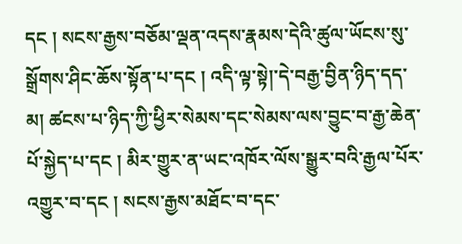དང ། སངས་རྒྱས་བཅོམ་ལྡན་འདས་རྣམས་དེའི་ཚུལ་ཡོངས་སུ་སྒྲོགས་ཤིང་ཆོས་སྟོན་པ་དང ། འདི་ལྟ་སྟེ།་དེ་བརྒྱ་བྱིན་ཉིད་དད་མ། ཚངས་པ་ཉིད་ཀྱི་ཕྱིར་སེམས་དང་སེམས་ལས་བྱུང་བ་རྒྱ་ཆེན་པོ་སྐྱེད་པ་དང ། མིར་གྱུར་ན་ཡང་འཁོར་ལོས་སྒྱུར་བའི་རྒྱལ་པོར་འགྱུར་བ་དང ། སངས་རྒྱས་མཐོང་བ་དང་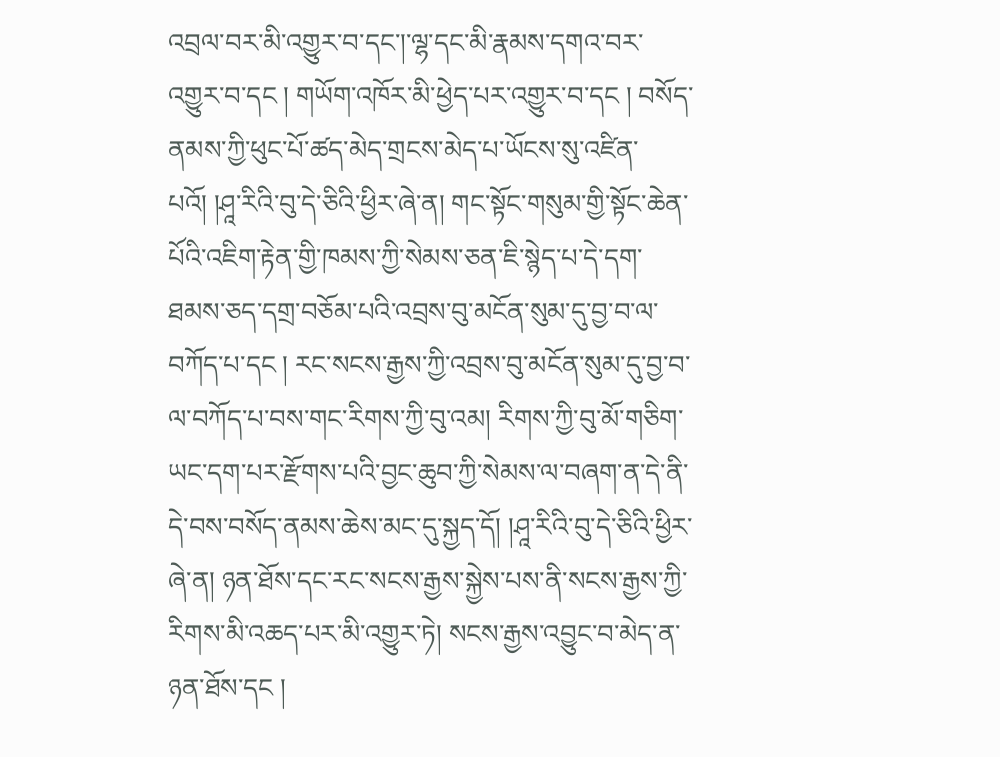འབྲལ་བར་མི་འགྱུར་བ་དང་།་ལྷ་དང་མི་རྣམས་དགའ་བར་འགྱུར་བ་དང ། གཡོག་འཁོར་མི་ཕྱེད་པར་འགྱུར་བ་དང ། བསོད་ནམས་ཀྱི་ཕུང་པོ་ཚད་མེད་གྲངས་མེད་པ་ཡོངས་སུ་འཛིན་པའོ། །ཤཱ་རིའི་བུ་དེ་ཅིའི་ཕྱིར་ཞེ་ན། གང་སྟོང་གསུམ་གྱི་སྟོང་ཆེན་པོའི་འཇིག་རྟེན་གྱི་ཁམས་ཀྱི་སེམས་ཅན་ཇི་སྙེད་པ་དེ་དག་ཐམས་ཅད་དགྲ་བཅོམ་པའི་འབྲས་བུ་མངོན་སུམ་དུ་བྱ་བ་ལ་བཀོད་པ་དང ། རང་སངས་རྒྱས་ཀྱི་འབྲས་བུ་མངོན་སུམ་དུ་བྱ་བ་ལ་བཀོད་པ་བས་གང་རིགས་ཀྱི་བུ་འམ། རིགས་ཀྱི་བུ་མོ་གཅིག་ཡང་དག་པར་རྫོགས་པའི་བྱང་ཆུབ་ཀྱི་སེམས་ལ་བཞག་ན་དེ་ནི་དེ་བས་བསོད་ནམས་ཆེས་མང་དུ་སྐྱད་དོ། །ཤཱ་རིའི་བུ་དེ་ཅིའི་ཕྱིར་ཞེ་ན། ཉན་ཐོས་དང་རང་སངས་རྒྱས་སྐྱེས་པས་ནི་སངས་རྒྱས་ཀྱི་རིགས་མི་འཆད་པར་མི་འགྱུར་ཏེ། སངས་རྒྱས་འབྱུང་བ་མེད་ན་ཉན་ཐོས་དང །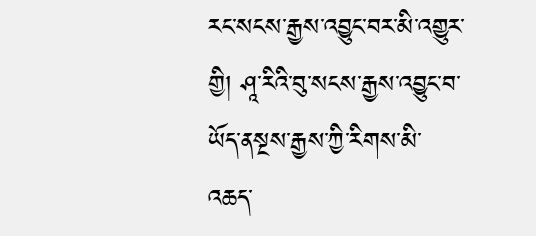རང་སངས་རྒྱས་འབྱུང་བར་མི་འགྱུར་གྱི། ཤཱ་རིའི་བུ་སངས་རྒྱས་འབྱུང་བ་ཡོད་ནསྔས་རྒྱས་ཀྱི་རིགས་མི་འཆད་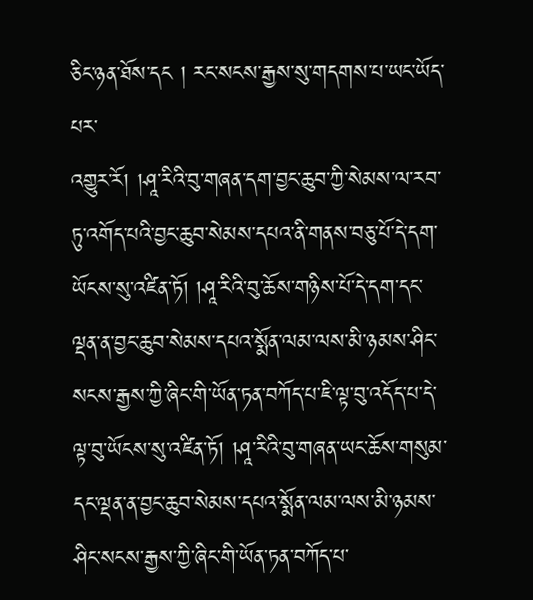ཅིང་ཉན་ཐོས་དང ། རང་སངས་རྒྱས་སུ་གདགས་པ་ཡང་ཡོད་པར་
འགྱུར་རོ། །ཤཱ་རིའི་བུ་གཞན་དག་བྱང་ཆུབ་ཀྱི་སེམས་ལ་རབ་ཏུ་འགོད་པའི་བྱང་ཆུབ་སེམས་དཔའ་ནི་གནས་བཅུ་པོ་དེ་དག་ཡོངས་སུ་འཛིན་ཏོ། །ཤཱ་རིའི་བུ་ཆོས་གཉིས་པོ་དེ་དག་དང་ལྡན་ན་བྱང་ཆུབ་སེམས་དཔའ་སྨོན་ལམ་ལས་མི་ཉམས་ཤིང་སངས་རྒྱས་ཀྱི་ཞིང་གི་ཡོན་ཏན་བཀོད་པ་ཇི་ལྟ་བུ་འདོད་པ་དེ་ལྟ་བུ་ཡོངས་སུ་འཛིན་ཏོ། །ཤཱ་རིའི་བུ་གཞན་ཡང་ཆོས་གསུམ་དང་ལྡན་ན་བྱང་ཆུབ་སེམས་དཔའ་སྨོན་ལམ་ལས་མི་ཉམས་ཤིང་སངས་རྒྱས་ཀྱི་ཞིང་གི་ཡོན་ཏན་བཀོད་པ་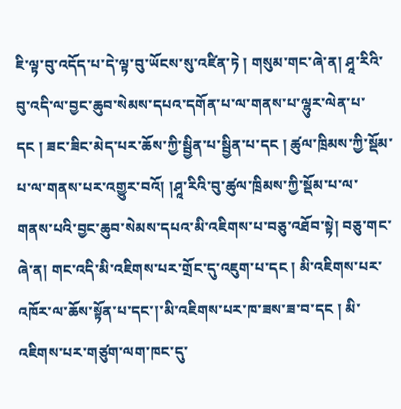ཇི་ལྟ་བུ་འདོད་པ་དེ་ལྟ་བུ་ཡོངས་སུ་འཛིན་ཏེ ། གསུམ་གང་ཞེ་ན། ཤཱ་རིའི་བུ་འདི་ལ་བྱང་ཆུབ་སེམས་དཔའ་དགོན་པ་ལ་གནས་པ་ལྷུར་ལེན་པ་དང ། ཟང་ཟིང་མེད་པར་ཆོས་ཀྱི་སྦྱིན་པ་སྦྱིན་པ་དང ། ཚུལ་ཁྲིམས་ཀྱི་སྡོམ་པ་ལ་གནས་པར་འགྱུར་བའོ། །ཤཱ་རིའི་བུ་ཚུལ་ཁྲིམས་ཀྱི་སྡོམ་པ་ལ་གནས་པའི་བྱང་ཆུབ་སེམས་དཔའ་མི་འཇིགས་པ་བཅུ་འཐོབ་སྟེ། བཅུ་གང་ཞེ་ན། གང་འདི་མི་འཇིགས་པར་གྲོང་དུ་འཇུག་པ་དང ། མི་འཇིགས་པར་འཁོར་ལ་ཆོས་སྟོན་པ་དང་།་མི་འཇིགས་པར་ཁ་ཟས་ཟ་བ་དང ། མི་འཇིགས་པར་གཙུག་ལག་ཁང་དུ་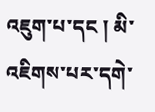འཇུག་པ་དང ། མི་འཇིགས་པར་དགེ་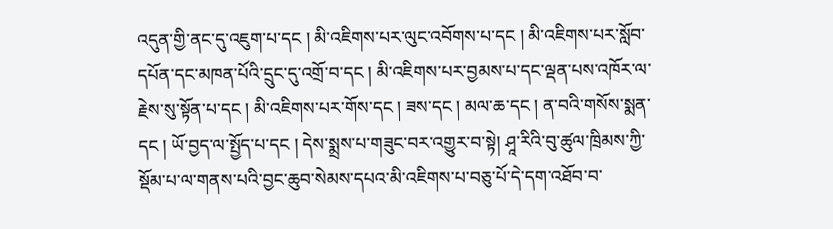འདུན་གྱི་ནང་དུ་འཇུག་པ་དང ། མི་འཇིགས་པར་ལུང་འབོགས་པ་དང ། མི་འཇིགས་པར་སློབ་དཔོན་དང་མཁན་པོའི་དྲུང་དུ་འགྲོ་བ་དང ། མི་འཇིགས་པར་བྱམས་པ་དང་ལྡན་པས་འཁོར་ལ་རྗེས་སུ་སྟོན་པ་དང ། མི་འཇིགས་པར་གོས་དང ། ཟས་དང ། མལ་ཆ་དང ། ན་བའི་གསོས་སྨན་དང ། ཡོ་བྱད་ལ་སྤྱོད་པ་དང ། དེས་སྨྲས་པ་གཟུང་བར་འགྱུར་བ་སྟེ། ཤཱ་རིའི་བུ་ཚུལ་ཁྲིམས་ཀྱི་སྡོམ་པ་ལ་གནས་པའི་བྱང་ཆུབ་སེམས་དཔའ་མི་འཇིགས་པ་བཅུ་པོ་དེ་དག་འཐོབ་བ་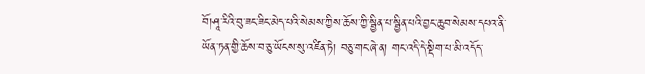བོ།ཤཱ་རིའི་བུ་ཟང་ཟིང་མེད་པའི་སེམས་ཀྱིས་ཆོས་ཀྱི་སྦྱིན་པ་སྦྱིན་པའི་བྱང་ཆུབ་སེམས་དཔའ་ནི་
ཡོན་ཏན་གྱི་ཆོས་བ་ཅུ་ཡོངས་སུ་འཛིན་ཏེ། བཅུ་གང་ཞེ་ན། གང་འདི་དེ་སྡིག་པ་མི་འདོད་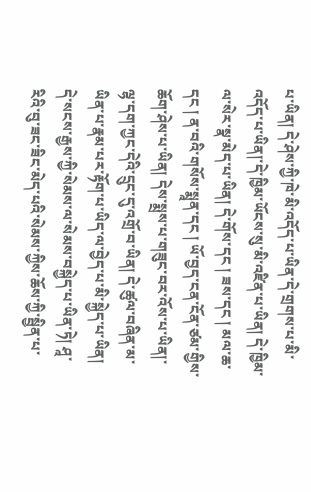པ་ཡིན། དེ་ཤེས་ཀྱི་ཁེ་མི་འདོད་པ་ཡིན་དེ་གྲགས་པ་མི་འདོད་པ་ཡིན།་དེ་ཁྱིམ་ཡོངས་སུ་མི་འཛིན་པ་ཡིན། དེ་ཁྱིམ་ལ་སེར་སྣ་མེད་པ་ཡིན། དེ་གོས་དང ། ཟས་དང ། མལ་ཆ་དང ། ན་བའི་གསོས་སྨཱན་དང ། ཡོ་བྱད་ངན་ངོན་ཙམ་གྱིས་ཆོག་ཤེས་པ་ཡིན། དེས་སྨྲས་པ་གཟུང་བར་འོས་པ་ཡིན།་ལྷ་དག་ཀྱང་དེའི་དྲུང་དུ་འགྲོ་བ་ཡིན། དེ་ཚུལ་བཞིན་མ་ཡིན་པ་རྣམ་པར་རྟོག་པ་ཡིད་ལ་བྱེད་པ་མི་སྐྱེད་པ་ཡིན། དེ་སངས་རྒྱས་ཀྱི་སེམས་ལ་སེམས་བསྐྱེད་པ་ཡིན་ཏེ། ཤཱ་རིའི་བུ་ཟང་ཟིང་མེད་པའི་སེམས་ཀྱིས་ཆོས་ཀྱི་སྦྱིན་པ་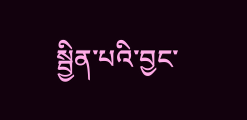སྦྱིན་པའི་བྱང་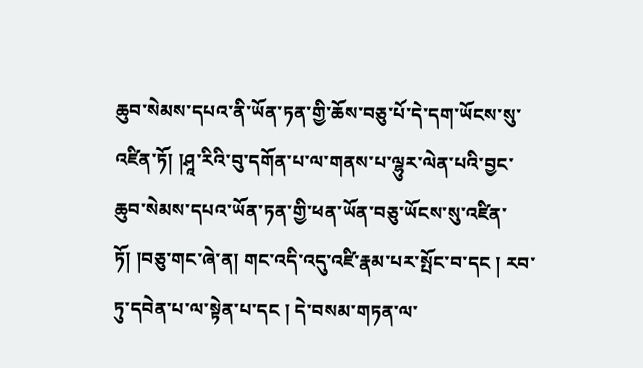ཆུབ་སེམས་དཔའ་ནི་ཡོན་ཏན་གྱི་ཆོས་བཅུ་པོ་དེ་དག་ཡོངས་སུ་འཛིན་ཏོ། །ཤཱ་རིའི་བུ་དགོན་པ་ལ་གནས་པ་ལྷུར་ལེན་པའི་བྱང་ཆུབ་སེམས་དཔའ་ཡོན་ཏན་གྱི་ཕན་ཡོན་བཅུ་ཡོངས་སུ་འཛིན་ཏོ། །བཅུ་གང་ཞེ་ན། གང་འདི་འདུ་འཛི་རྣམ་པར་སྤོང་བ་དང ། རབ་ཏུ་དབེན་པ་ལ་སྟེན་པ་དང ། དེ་བསམ་གཏན་ལ་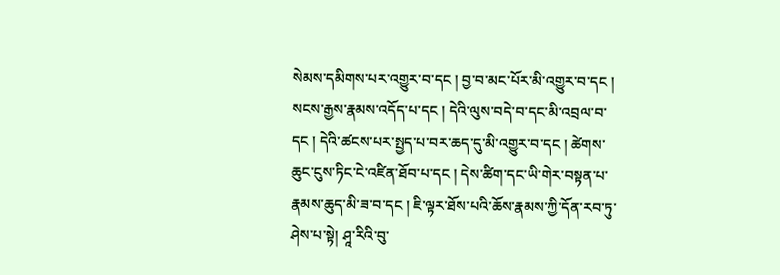སེམས་དམིགས་པར་འགྱུར་བ་དང ། བྱ་བ་མང་པོར་མི་འགྱུར་བ་དང ། སངས་རྒྱས་རྣམས་འདོད་པ་དང ། དེའི་ལུས་བདེ་བ་དང་མི་འབྲལ་བ་དང ། དེའི་ཚངས་པར་སྤྱད་པ་བར་ཆད་དུ་མི་འགྱུར་བ་དང ། ཚེགས་ཆུང་ངུས་ཏིང་ངེ་འཛིན་ཐོབ་པ་དང ། དེས་ཚིག་དང་ཡི་གེར་བསྟན་པ་རྣམས་ཆུད་མི་ཟ་བ་དང ། ཇི་ལྟར་ཐོས་པའི་ཆོས་རྣམས་ཀྱི་དོན་རབ་ཏུ་ཤེས་པ་སྟེ། ཤཱ་རིའི་བུ་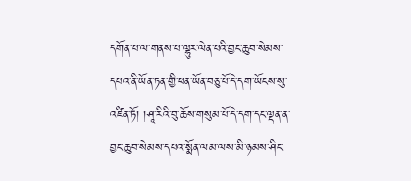དགོན་པ་ལ་གནས་པ་ལྷུར་ལེན་པའི་བྱང་ཆུབ་སེམས་དཔའ་ནི་ཡོན་ཏན་གྱི་ཕན་ཡོན་བཅུ་པོ་དེ་དག་ཡོངས་སུ་འཛིན་ཏོ། །ཤཱ་རིའི་བུ་ཆོས་གསུམ་པོ་དེ་དག་དང་ལྡན་ན་བྱང་ཆུབ་སེམས་དཔའ་སྨོན་ལམ་ལས་མི་ཉམས་ཤིང་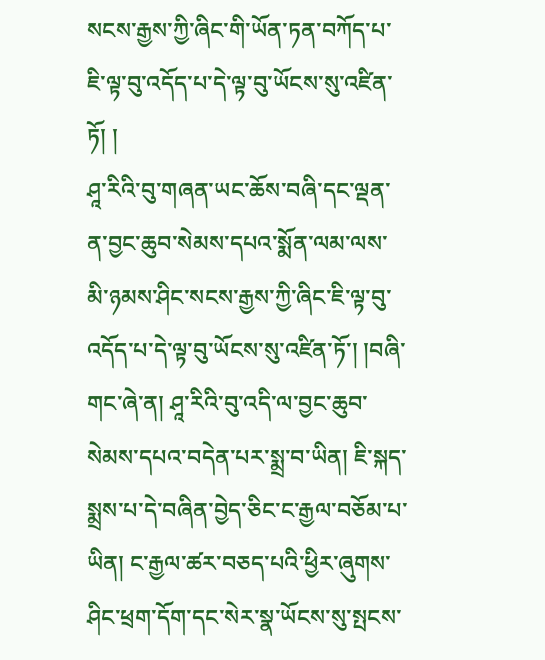སངས་རྒྱས་ཀྱི་ཞིང་གི་ཡོན་ཏན་བཀོད་པ་ཇི་ལྟ་བུ་འདོད་པ་དེ་ལྟ་བུ་ཡོངས་སུ་འཛིན་ཏོ། །
ཤཱ་རིའི་བུ་གཞན་ཡང་ཆོས་བཞི་དང་ལྡན་ན་བྱང་ཆུབ་སེམས་དཔའ་སྨོན་ལམ་ལས་མི་ཉམས་ཤིང་སངས་རྒྱས་ཀྱི་ཞིང་ཇི་ལྟ་བུ་འདོད་པ་དེ་ལྟ་བུ་ཡོངས་སུ་འཛིན་ཏོ་། །བཞི་གང་ཞེ་ན། ཤཱ་རིའི་བུ་འདི་ལ་བྱང་ཆུབ་སེམས་དཔའ་བདེན་པར་སྨྲ་བ་ཡིན། ཇི་སྐད་སྨྲས་པ་དེ་བཞིན་བྱེད་ཅིང་ང་རྒྱལ་བཅོམ་པ་ཡིན། ང་རྒྱལ་ཚར་བཅད་པའི་ཕྱིར་ཞུགས་ཤིང་ཕྲག་དོག་དང་སེར་སྣ་ཡོངས་སུ་སྤངས་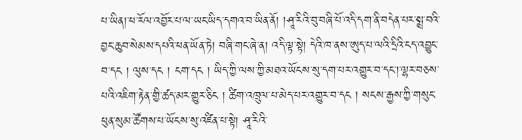པ་ཡིན།་ཕ་རོལ་འབྱོར་པ་ལ་ཡང་ཡིད་དགའ་བ་ཡིན་ནོ། །ཤཱ་རིའི་བུ་བཞི་པོ་འདི་དག་ནི་བདེན་པར་སྨྲ་བའི་བྱང་ཆུབ་སེམས་དཔའི་ཕན་ཡོན་ཏེ། བཞི་གང་ཞེ་ན། འདི་ལྟ་སྟེ། དེའི་ཁ་ནས་ཨུད་པ་ལའི་དྲིའི་ངད་འབྱུང་བ་དང ། ལུས་དང ། ངག་དང ། ཡིད་ཀྱི་ལས་ཀྱི་མཐའ་ཡོངས་སུ་དག་པར་འགྱུར་བ་དང་།་ལྷར་བཅས་པའི་འཇིག་རྟེན་གྱི་ཚད་མར་གྱུར་ཅིང ། ཚིག་འཁྲུལ་པ་མེད་པར་འགྱུར་བ་དང ། སངས་རྒྱས་ཀྱི་གསུང་ཕུན་སུམ་ཚོགས་པ་ཡོངས་སུ་འཛིན་པ་སྟེ། ཤཱ་རིའི་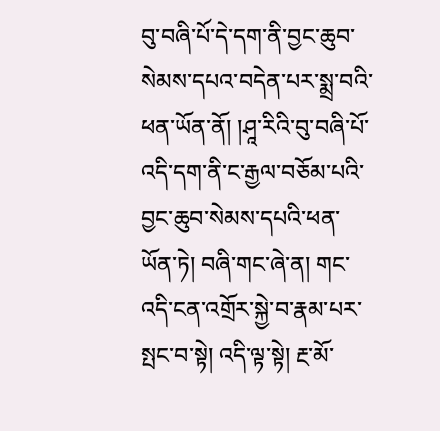བུ་བཞི་པོ་དེ་དག་ནི་བྱང་ཆུབ་སེམས་དཔའ་བདེན་པར་སྨྲ་བའི་ཕན་ཡོན་ནོ། །ཤཱ་རིའི་བུ་བཞི་པོ་འདི་དག་ནི་ང་རྒྱལ་བཅོམ་པའི་བྱང་ཆུབ་སེམས་དཔའི་ཕན་ཡོན་ཏེ། བཞི་གང་ཞེ་ན། གང་འདི་ངན་འགྲོར་སྐྱེ་བ་རྣམ་པར་སྤང་བ་སྟེ། འདི་ལྟ་སྟེ། རྔ་མོ་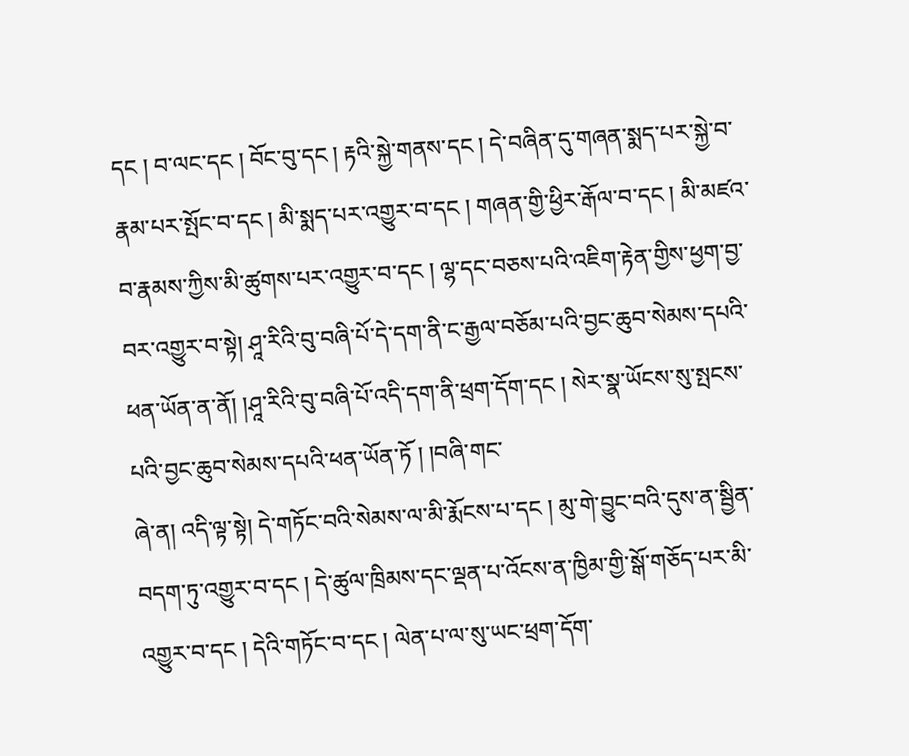དང ། བ་ལང་དང ། བོང་བུ་དང ། རྟའི་སྐྱེ་གནས་དང ། དེ་བཞིན་དུ་གཞན་སྨད་པར་སྐྱེ་བ་རྣམ་པར་སྤོང་བ་དང ། མི་སྨད་པར་འགྱུར་བ་དང ། གཞན་གྱི་ཕྱིར་རྒོལ་བ་དང ། མི་མཛའ་བ་རྣམས་ཀྱིས་མི་ཚུགས་པར་འགྱུར་བ་དང ། ལྷ་དང་བཅས་པའི་འཇིག་རྟེན་གྱིས་ཕྱག་བྱ་བར་འགྱུར་བ་སྟེ། ཤཱ་རིའི་བུ་བཞི་པོ་དེ་དག་ནི་ང་རྒྱལ་བཅོམ་པའི་བྱང་ཆུབ་སེམས་དཔའི་ཕན་ཡོན་ན་ནོ། །ཤཱ་རིའི་བུ་བཞི་པོ་འདི་དག་ནི་ཕྲག་དོག་དང ། སེར་སྣ་ཡོངས་སུ་སྤངས་པའི་བྱང་ཆུབ་སེམས་དཔའི་ཕན་ཡོན་ཏོ ། །བཞི་གང་
ཞེ་ན། འདི་ལྟ་སྟེ། དེ་གཏོང་བའི་སེམས་ལ་མི་རྨོངས་པ་དང ། མུ་གེ་བྱུང་བའི་དུས་ན་སྦྱིན་བདག་ཏུ་འགྱུར་བ་དང ། དེ་ཚུལ་ཁྲིམས་དང་ལྡན་པ་འོངས་ན་ཁྱིམ་གྱི་སྒོ་གཅོད་པར་མི་འགྱུར་བ་དང ། དེའི་གཏོང་བ་དང ། ལེན་པ་ལ་སུ་ཡང་ཕྲག་དོག་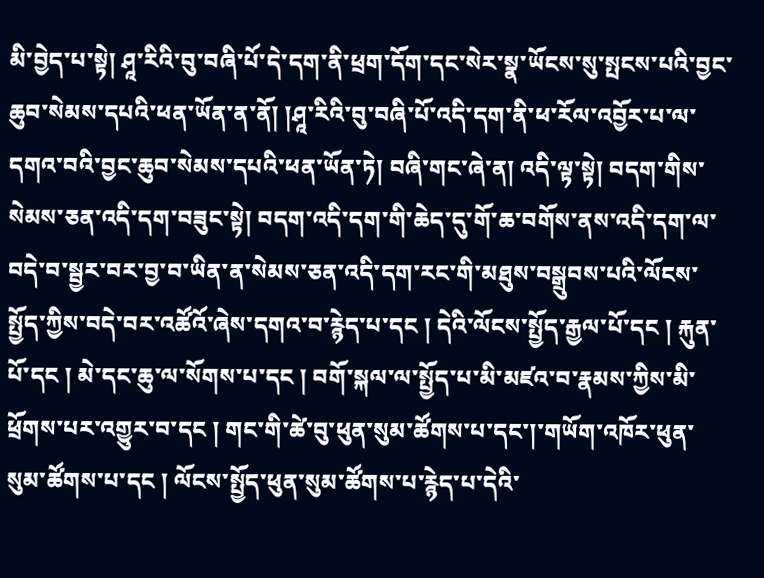མི་བྱེད་པ་སྟེ། ཤཱ་རིའི་བུ་བཞི་པོ་དེ་དག་ནི་ཕྲག་དོག་དང་སེར་སྣ་ཡོངས་སུ་སྤངས་པའི་བྱང་ཆུབ་སེམས་དཔའི་ཕན་ཡོན་ན་ནོ། །ཤཱ་རིའི་བུ་བཞི་པོ་འདི་དག་ནི་ཕ་རོལ་འབྱོར་པ་ལ་དགའ་བའི་བྱང་ཆུབ་སེམས་དཔའི་ཕན་ཡོན་ཏེ། བཞི་གང་ཞེ་ན། འདི་ལྟ་སྟེ། བདག་གིས་སེམས་ཅན་འདི་དག་བཟུང་སྟེ། བདག་འདི་དག་གི་ཆེད་དུ་གོ་ཆ་བགོས་ནས་འདི་དག་ལ་བདེ་བ་སྦྱར་བར་བྱ་བ་ཡིན་ན་སེམས་ཅན་འདི་དག་རང་གི་མཐུས་བསྒྲུབས་པའི་ལོངས་སྤྱོད་ཀྱིས་བདེ་བར་འཚོའོ་ཞེས་དགའ་བ་རྙེད་པ་དང ། དེའི་ལོངས་སྤྱོད་རྒྱལ་པོ་དང ། རྐུན་པོ་དང ། མེ་དང་ཆུ་ལ་སོགས་པ་དང ། བགོ་སྐལ་ལ་སྤྱོད་པ་མི་མཛའ་བ་རྣམས་ཀྱིས་མི་ཕྲོགས་པར་འགྱུར་བ་དང ། གང་གི་ཚེ་བུ་ཕུན་སུམ་ཚོགས་པ་དང་།་གཡོག་འཁོར་ཕུན་སུམ་ཚོགས་པ་དང ། ལོངས་སྤྱོད་ཕུན་སུམ་ཚོགས་པ་རྙེད་པ་དེའི་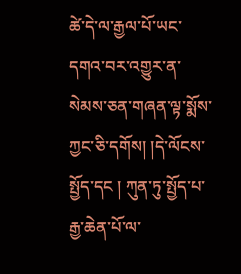ཚེ་དེ་ལ་རྒྱལ་པོ་ཡང་དགའ་བར་འགྱུར་ན་སེམས་ཅན་གཞན་ལྟ་སྨོས་ཀྱང་ཅི་དགོས། །དེ་ལོངས་སྤྱོད་དང ། ཀུན་ཏུ་སྤྱོད་པ་རྒྱ་ཆེན་པོ་ལ་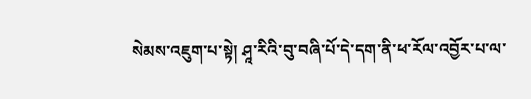སེམས་འཇུག་པ་སྟེ། ཤཱ་རིའི་བུ་བཞི་པོ་དེ་དག་ནི་ཕ་རོལ་འབྱོར་པ་ལ་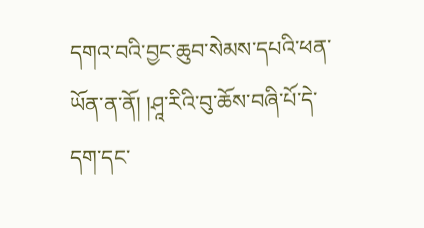དགའ་བའི་བྱང་ཆུབ་སེམས་དཔའི་ཕན་ཡོན་ན་ནོ། །ཤཱ་རིའི་བུ་ཆོས་བཞི་པོ་དེ་དག་དང་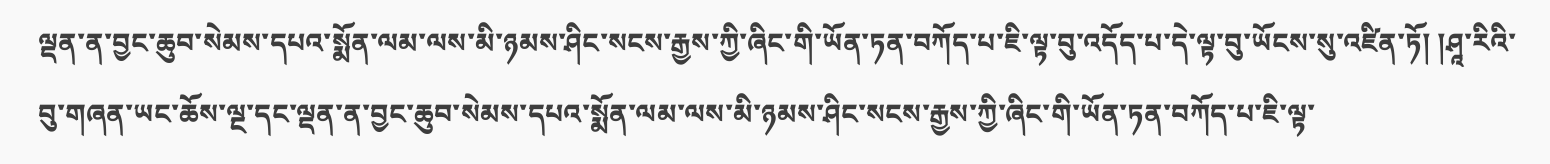ལྡན་ན་བྱང་ཆུབ་སེམས་དཔའ་སྨོན་ལམ་ལས་མི་ཉམས་ཤིང་སངས་རྒྱས་ཀྱི་ཞིང་གི་ཡོན་ཏན་བཀོད་པ་ཇི་ལྟ་བུ་འདོད་པ་དེ་ལྟ་བུ་ཡོངས་སུ་འཛིན་ཏོ། །ཤཱ་རིའི་བུ་གཞན་ཡང་ཆོས་ལྔ་དང་ལྡན་ན་བྱང་ཆུབ་སེམས་དཔའ་སྨོན་ལམ་ལས་མི་ཉམས་ཤིང་སངས་རྒྱས་ཀྱི་ཞིང་གི་ཡོན་ཏན་བཀོད་པ་ཇི་ལྟ་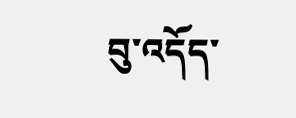བུ་འདོད་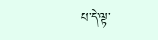པ་དེ་ལྟ་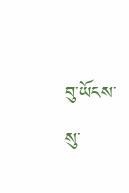བུ་ཡོངས་སུ་